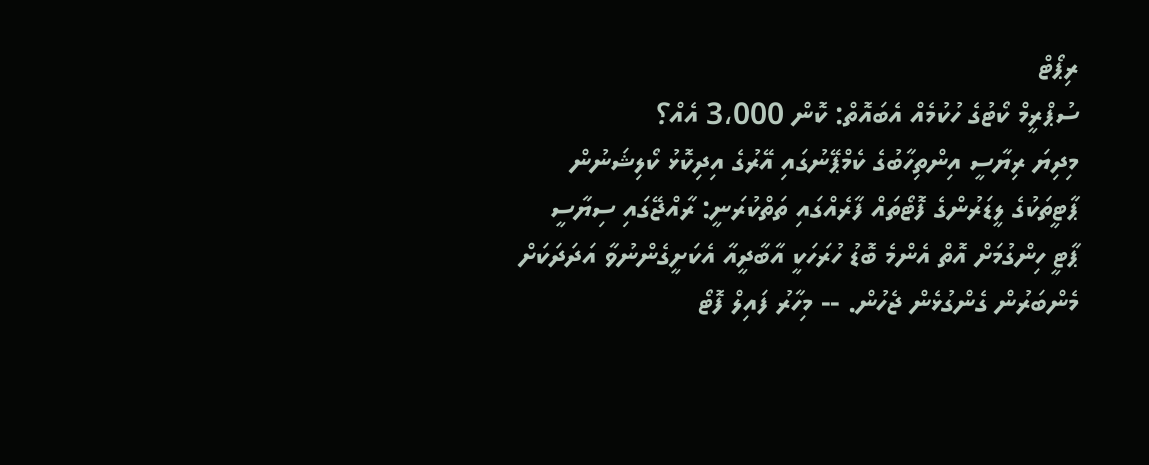ރިޕޯޓް
ސުޕްރީމް ކޯޓުގެ ހުކުމެއް އެބައޮތް: ކޮން 3،000 އެއް؟
މިދިޔަ ރިޔާސީ އިންތިހާބުގެ ކެމްޕޭނުގައި އޭރުގެ އިދިކޮޅު ކޯލިޝަނުން ޕާޓީތަކުގެ ލީޑަރުންގެ ފޮޓޯތައް ފާރެއްގައި ތަތްކުރަނީ: ރާއްޖޭގައި ސިޔާސީ ޕާޓީ ހިންގުމަށް އޮތް އެންމެ ބޮޑު ހުރަހަކީ އާބާދީއާ އެކަށީގެންނުވާ އަދަދަކަށް މެންބަރުން ގެންގުޅެން ޖެހުން. -- މިހާރު ފައިލް ފޮޓޯ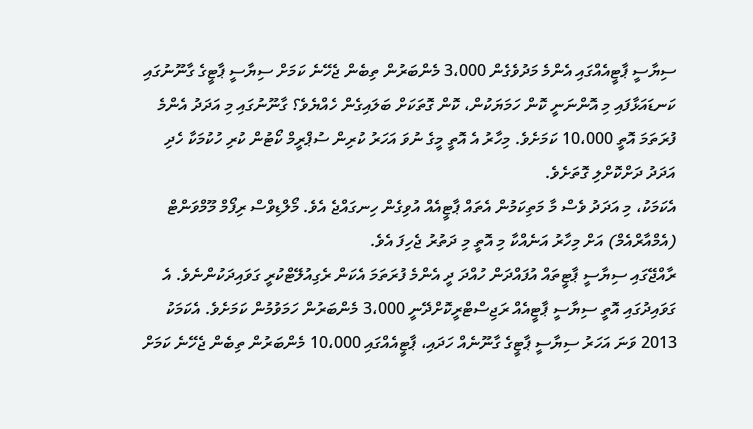ސިޔާސީ ޕާޓީއެއްގައި އެންމެ މަދުވެގެން 3،000 މެންބަރުން ތިބެން ޖެހޭނެ ކަމަށް ސިޔާސީ ޕާޓީގެ ގާނޫނުގައި ކަނޑައަޅާފައި މި އޮންނަނީ ކޮން ހަމަޔަކުން، ކޮން ގޮތަކަށް ބަލައިގެން ހެއްޔެވެ؟ ގާނޫނުގައި މި އަދަދު އެންމެ ފުރަތަމަ އޮތީ 10،000 ކަމަށެވެ. މިހާރު އެ އޮތީ މީގެ ނުވަ އަހަރު ކުރިން ސުޕްރީމް ކޯޓުން ކުރި ހުކުމަކާ ހެދި އަދަދު ދަށްކޮށްލި ގޮތަށެވެ.
އެކަމަކު، މި އަދަދު ވެސް މާ މަތިކަމުން އެތައް ޕާޓީއެއް އުވިގެން ހިނގައްޖެ އެވެ. މޯލްޑިވްސް ރިފޯމް މޫމްވަންޓް (އެމްއާރްއެމް) އަށް މިހާރު އަނެއްކާ މި އޮތީ މި ދަތުރު ޖެހިފަ އެވެ.
ރާއްޖޭގައި ސިޔާސީ ޕާޓީތައް އުފައްދަން ހުއްދަ ދީ އެންމެ ފުރަތަމަ އެކަން ރެގިއުލޭޓްކުރީ ގަވައިދަކުންނެވެ. އެ ގަވައިދުގައި އޮތީ ސިޔާސީ ޕާޓީއެއް ރަޖިސްޓްރީކޮށްދޭނީ 3،000 މެންބަރުން ހަމަވުމުން ކަމަށެވެ. އެކަމަކު 2013 ވަނަ އަހަރު ސިޔާސީ ޕާޓީގެ ގާނޫނެއް ހަދައި، ޕާޓީއެއްގައި 10،000 މެންބަރުން ތިބެން ޖެހޭނެ ކަމަށް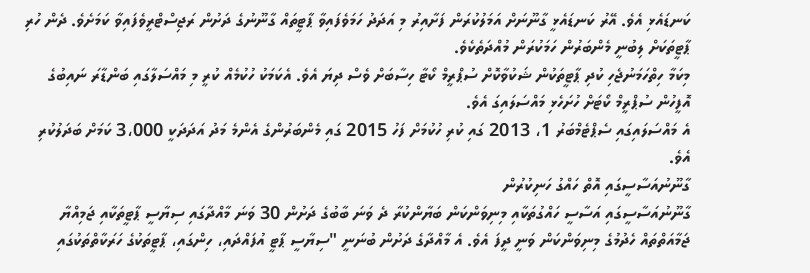ކަނޑައެޅި އެވެ. އޭރު ކަނޑައެޅީ ގާނޫނަށް އަމަލުކުރަން ފަށާއިރު މި އަދަދު ހަމަވެފައިވާ ޕާޓީތައް ގާނޫނުގެ ދަށުން ރަޖިސްޓްރީވެފައިވާ ކަމަށެވެ. ދެން ހުރި ޕާޓީތަކަށް ލިބުނީ މެންބަރުން ހަމަކުރަން މުއްދަތެކެވެ.
މިކަމާ ހިތްހަމަނުޖެހި ކުދި ޕާޓީތަކުން ޝަކުވާކޮށް ސުޕްރީމް ކޯޓާ ހިސާބަށް ވެސް ދިޔަ އެވެ. އެކަމަކު ހުކުމެއް ކުރީ މި މައްސަލާގައި ބަންޑާރަ ނައިބުގެ އޮފީހުން ސުޕްރީމް ކޯޓަށް ހުށަހެޅި މައްސަލައިގަ އެވެ.
އެ މައްސަލައިގައި ސެޕްޓެމްބަރު 1، 2013 ގައި ކުރި ހުކުމަށް ފަހު 2015 ގައި މެންބަރުންގެ އެންމެ މަދު އަދަދަކީ 3،000 ކަމަށް ބަދަލުކުރި އެވެ.
ގާނޫނުއަސާސީގައި އޮތް ހައްގު ހަނިކުރުން
ގާނޫނުއަސާސީގައި އަސާސީ ހައްގުތަކާއި މިނިވަންކަން ބަޔާންކުރާ ދެ ވަނަ ބާބުގެ ދަށުން 30 ވަނަ މާއްދާގައި ސިޔާސީ ޕާޓީތަކާއި ޖަމިއްޔާ ޖަމާއަތްތައް ހެދުމުގެ މިނިވަންކަން ވަނީ ދީފަ އެވެ. އެ މާއްދާގެ ދަށުން ބުނަނީ "ސިޔާސީ ޕާޓީ އުފައްދައި، ހިންގައި، ޕާޓީތަކުގެ ހަރަކާތްތަކުގައި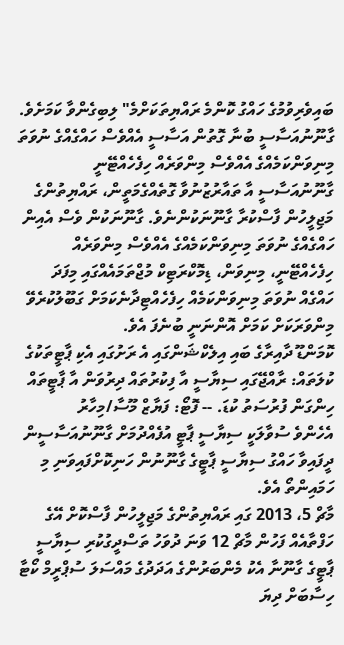ބައިވެރިވުމުގެ ހައްގު ކޮންމެ ރައްޔިތަކަށްމެ" ލިބިގެންވާ ކަމަށެވެ.
ގާނޫނުއަސާސީ ބުނާ ގޮތުން އަސާސީ އެއްވެސް ހައްގެއްގެ ނުވަތަ މިނިވަންކަމެއްގެ އެއްވެސް މިންވަރެއް ހިފެހެއްޓޭނީ ގާނޫނުއަސާސީ އާ ތައާރުޒުނުވާ ގޮތެއްގެމަތީން، ރައްޔިތުންގެ މަޖިލީހުން ފާސްކުރާ ގާނޫނަކުންނެވެ. ގާނޫނަކުން ވެސް އެއިން ހައްގެއްގެ ނުވަތަ މިނިވަންކަމެއްގެ އެއްވެސް މިންވަރެއް ހިފެހެއްޓޭނީ، މިނިވަން، ޑިމޮކްރަޓިކް މުޖްތަމައެއްގައި މިފަދަ ހައްގެއް ނުވަތަ މިނިވަންކަމެއް ހިފެހެއްޓިދާނެކަމަށް ގަބޫލުކުރެވޭ މިންވަރަކަށް ކަމަށް އޮންނަނީ ބުނެފަ އެވެ.
ކޮމަންޑޫ ދާއިރާގެ ބައި އިލެކްޝަންގައި އެ ރަށުގައި އެކި ޕާޓީތަކުގެ ކުލަތައް: ރާއްޖޭގައި ސިޔާސީ އާ ފިކުރުތައް ދިރުވަން އާ ޕާޓީތައް ހިންގަން ފުރުސަތު ކުޑަ. -- ފޮޓޯ: ފަޔާޒް މޫސާ/މިހާރު
އެހެންވެ ސުވާލަކީ ސިޔާސީ ޕާޓީ އުފެއްދުމަށް ގާނޫނުއަސާސީން ދީފައިވާ ހައްގު ސިޔާސީ ޕާޓީގެ ގާނޫނުން ހަނިކޮށްފައިވަނި މި ހަމައިންތޯ އެވެ.
މާޗް 5، 2013 ގައި ރައްޔިތުންގެ މަޖިލީހުން ފާސްކޮށް އޭގެ ހަފްތާއެއް ފަހުން މާޗް 12 ވަނަ ދުވަހު ތަސްދީގުކުރި ސިޔާސީ ޕާޓީގެ ގާނޫނާ އެކު މެންބަރުންގެ އަދަދުގެ މައްސަލަ ސުޕްރީމް ކޯޓާ ހިސާބަށް ދިޔަ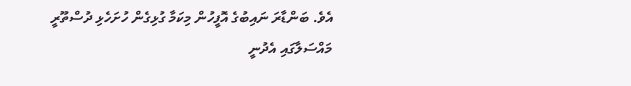އެވެ. ބަންޑާރަ ނައިބުގެ އޮފީހުން މިކަމާ ގުޅިގެން ހުށަހެޅި ދުސްތޫރީ މައްސަލާގައި އެދުނީ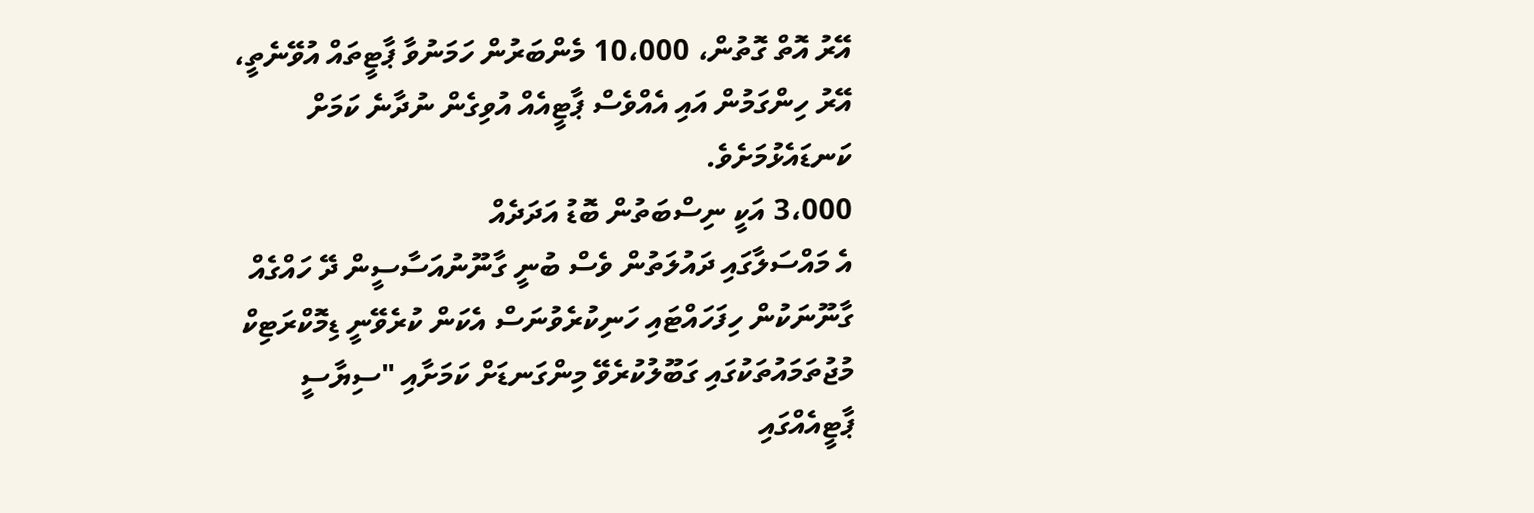އޭރު އޮތް ގޮތުން، 10،000 މެންބަރުން ހަމަނުވާ ޕާޓީތައް އުވޭނެތީ، އޭރު ހިންގަމުން އައި އެއްވެސް ޕާޓީއެއް އުވިގެން ނުދާނެ ކަމަށް ކަނޑައެޅުމަށެވެ.
3،000 އަކީ ނިސްބަތުން ބޮޑު އަދަދެއް
އެ މައްސަލާގައި ދައުލަތުން ވެސް ބުނީ ގާނޫނުއަސާސީން ދޭ ހައްގެއް ގާނޫނަކުން ހިފަހައްޓައި ހަނިކުރެވުނަސް އެކަން ކުރެވޭނީ ޑިމޮކްރަޓިކް މުޖުތަމައުތަކުގައި ގަބޫލުކުރެވޭ މިންގަނޑަށް ކަމަށާއި "ސިޔާސީ ޕާޓީއެއްގައި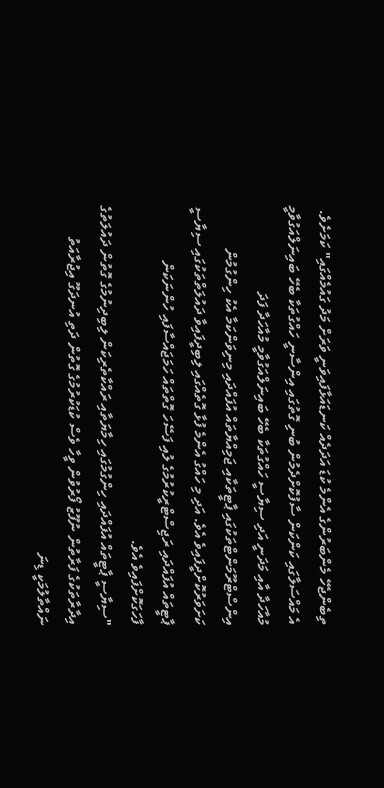ތިބެންޖެހޭ މެންބަރުންގެ އެންމެ ކުޑަ އަދަދެއް ކަނޑައަޅާފައިވަނީ ވަރަށް މަދު ގައުމެއްގައި" ކަމަށެވެ.
އެ މައްސަލާގައި ކަންކަން ސާފުކޮށްދެމުން ބުނި ގޮތުގައި އިންސާނީ ހައްގުތަކާ ބެހޭ ބައިނަލްއަގުވާމީ މުއާހަދާ އާއި މަދަނީ އަދި ސިޔާސީ ހައްގުތަކާ ބެހޭ ބައިނަލްއަގުވާމީ މުއާހަދާ ފަދަ އިންސްޓްރޫމަންޓްތަކުގައި ޕާޓީތަކާއި ޖަމިއްޔާތައް އުފައްދައި މިނިވަންކަމާ އެކު ހިންގުމުން ކަށަވަރުކޮށްދީފައިވެ އެވެ. އަދި މި ހައްގު އެންމެ ފުޅާ ގޮތެއްގައި ލިބިދީފައިވާ ދައުލަތްތަކުގައި ސިޔާސީ ޕާޓީތައް އުފައްދައި ރަޖިސްޓްރީކުރުމުގެ ލުއި ފަސޭހަ ގޮތްތައް ހަމަޖައްސާފައި ހުންނަކަން ފާހަގަކޮށްފައިވެ އެވެ.
"ސިޔާސީ ޕާޓީތައް އުފައްދައި ހިންގުމުގައި ހިމާޔަތާއި ރައްކާތެރިކަން ލިބިދިނުމުގެ ގޮތުން ދައުލަތުގެ އިދާރާތަކުގެ ފަރާތުން ނުފޫޒު ފޯރުވުން ވީހާ ވެސް ކުޑަކުރުމުގެ ގޮތުން ދަތި އުނދަގޫ އިޖުރާއަތު ނައްތާލުމަކީ ޑިނަ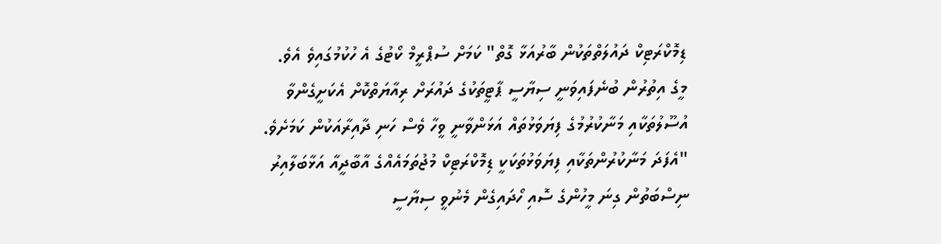ޑިމޮކްރަޓިކް ދައުލަތްތަކުން ބާރުއަޅާ ގޮތް" ކަމަށް ސުޕްރީމް ކޯޓުގެ އެ ހުކުމުގައިވެ އެވެ.
މީގެ އިތުރުން ބުނެފައިވަނީ ސިޔާސީ ޕާޓީތަކުގެ ދައުރަށް ރިއާޔަތްކޮށް އެކަށީގެންވާ އުސޫލުތަކާއި މަނާކުރުމުގެ ފިޔަވަޅުތައް އަޅަންވާނީ ވީހާ ވެސް ހަނި ދާއިރާއަކުން ކަމަށެވެ.
"އެފަދަ މަނާކުރުންތަކާއި ފިޔަވަޅުތަކަކީ ޑިމޮކްރަޓިކް މުޖުތަމައެއްގެ އާބާދީއާ އަޅާބަލާއިރު ނިސްބަތުން ގިނަ މީހުންގެ ސޮއި ހޯދައިގެން މެނުވީ ސިޔާސީ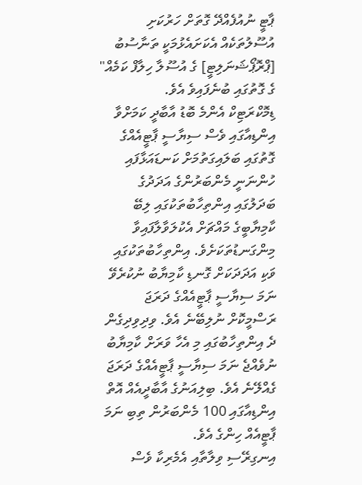ޕާޓީ ނުއުފެއްދޭ ގޮތަށް ހަރުކަށި އުސޫލުތަކެއް އެކަށައެޅުމަކީ ތަނާސުބު [ޕްރޮޕޯޝަނަލިޓީ] ގެ އުސޫލާ ހިލާފް ކަމެއް" ގެ ގޮތުގައި ބުނެފައިވެ އެވެ.
ޑިމޮކްރަޓިކް އެންމެ ބޮޑު އާބާދީ ކަމަށްވާ އިންޑިއާގައި ވެސް ސިޔާސީ ޕާޓީއެއްގެ ގޮތުގައި ބަލައިގަތުމަށް ކަނޑައަޅާފައި ހުންނަނީ މެންބަރުންގެ އަދަދުގެ ބަދަލުގައި އިންތިހާބުތަކުގައި ލިބޭ ކާމިޔާބީގެ މައްޗަށް އެކުލަވާލާފައިވާ މިންގަނޑުތަކަށެވެ. އިންތިހާބުތަކުގައި ވަކި އަދަދަކަށް ގޮނޑި ކާމިޔާބު ނުކުރެވޭ ނަމަ ސިޔާސީ ޕާޓީއެއްގެ ދަރަޖަ ރަސްމީކޮށް ނުލިބޭނެ އެވެ. ވިދިވިދިގެން ދެ އިންތިހާބުގައި މި އެހާ ވަރަށް ކާމިޔާބު ނުވެއްޖެ ނަމަ ސިޔާސީ ޕާޓީއެއްގެ ދަރަޖަ ގެއްލޭނެ އެވެ. ބިލިއަނުގެ އާބާދީއެއް އޮތް އިންޑިއާގައި 100 މެންބަރުން ތިބި ނަމަ ޕާޓީއެއް ހިންގެ އެވެ.
އިނގިރޭސި ވިލާތާއި އެމެރިކާ ވެސް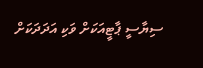ސިޔާސީ ޕާޓީއަކަށް ވަކި އަދަދަކަށް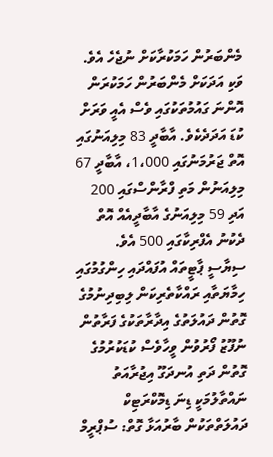މެންބަރުން ހަމަކުރާކަށް ނުޖެހެ އެވެ.
ވަކި އަދަކަށް މެންބަރުން ހަމަކުރަން އޮންނަ ގައުމުތަކުގައި ވެސް އެއީ ވަރަށް ކުޑަ އަދަދެކެވެ. އާބާދީ 83 މިލިއަނުގައި އޮތް ޖަރުމަނުގައި 1،000، އާބާދީ 67 މިލިއަނުން މަތި ފްރާންސްގައި 200 އަދި 59 މިލިއަނުގެ އާބާދީއެއް އޮތް ދެކުނު އެފްރިކާގައި 500 އެވެ.
ސިޔާސީ ޕާޓީތައް އުފައްދައި ހިންގުމުގައި ހިމާޔަތާއި ރައްކާތެރިކަން ލިބިދިނުމުގެ ގޮތުން ދައުލަތުގެ އިދާރާތަކުގެ ފަރާތުން ނުފޫޒު ފޯރުވުން ވީހާވެސް ކުޑަކުރުމުގެ ގޮތުން ދަތި އުނދަގޫ އިޖުރާއަތު ނައްތާލުމަކީ ޑިނަ ޑިމޮކްރަޓިކް ދައުލަތްތަކުން ބާރުއަޅާ ގޮތް: ސުޕްރީމް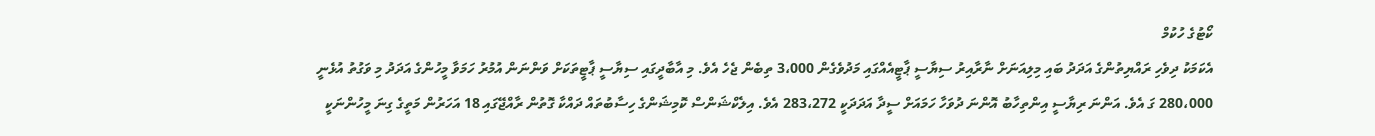ކޯޓުގެ ހުކުމް
އެކަމަކު ދިވެހި ރައްޔިތުންގެ އަދަދު ބައި މިލިއަނަށް ނާރާއިރު ސިޔާސީ ޕާޓީއެއްގައި މަދުވެގެން 3،000 ތިބެން ޖެހެ އެވެ. މި އާބާދީގައި ސިޔާސީ ޕާޓީތަކަށް ވަންނަން އުމުރު ހަމަވާ މީހުންގެ އަދަދު މި ވަގުތު އުޅެނީ 280،000 ގަ އެވެ. އަންނަ ރިޔާސީ އިންތިހާބު އޮންނަ ދުވަހާ ހަމައަށް ސީދާ އަދަދަކީ 283،272 އެވެ. އިލެކްޝަންސް ކޮމިޝަންގެ ހިސާބުތައް ދައްކާ ގޮތުން ރާއްޖޭގައި 18 އަހަރުން މަތީގެ ގިނަ މީހުންނަކީ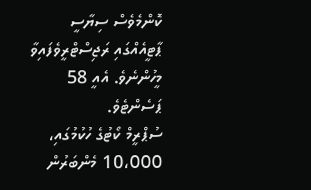ކޮންމެވެސް ސިޔާސީ ޕާޓީއެއްގައި ރަޖިސްޓްރީވެފައިވާ މީހުންނެވެ. އެއީ 58 ޕަސެންޓެވެ.
ސުޕްރީމް ކޯޓުގެ ހުކުމުގައި، 10،000 މެންބަރުން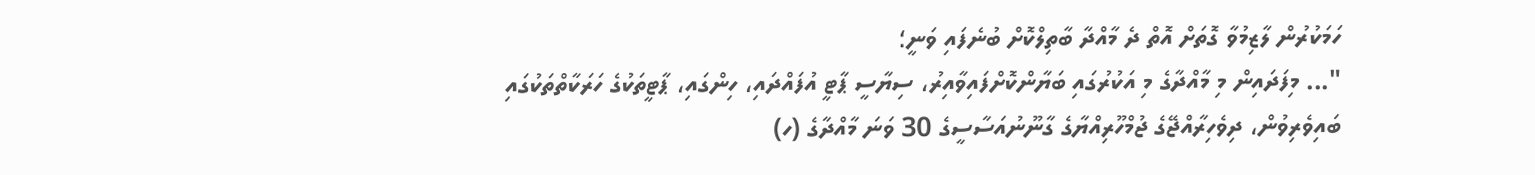ހަމަކުރުން ލާޒިމުވާ ގޮތަށް އޮތް ދެ މާއްދާ ބާތިލްކޮށް ބުނެފައި ވަނީ؛
"... މިފަދައިން މި މާއްދާގެ މި އަކުރުގައި ބަޔާންކޮށްފައިވާއިރު، ސިޔާސީ ޕާޓީ އުފައްދައި، ހިންގައި، ޕާޓީތަކުގެ ހަރަކާތްތަކުގައި ބައިވެރިވުން، ދިވެހިރާއްޖޭގެ ޖުމްހޫރިއްޔާގެ ގާނޫނުއަސާސީގެ 30 ވަނަ މާއްދާގެ (ހ)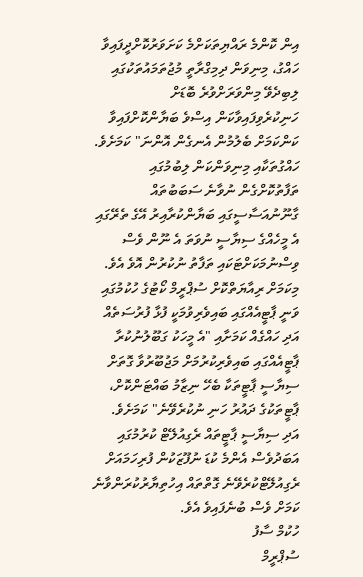އިން ކޮންމެ ރައްޔިތަކަށްމެ ކަށަވަރުކޮށްދީފައިވާ ހައްގު، މިނިވަން ދިމިގްރާތީ މުޖުތަމައުތަކުގައި ލިބިދެވޭ މިންވަރަށްވުރެ ބޮޑަށް ހަނިކުރެވިފައިވާކަން އިސްވެ ބަޔާންކޮށްފައިވާ ކަންކަމަށް ބެލުމުން އެނގެން އޮންނަ" ކަމަށެވެ.
ހައްގުތަކާއި މިނިވަންކަން ލިބުމުގައި ތަފާތުކޮށްގެން ނުވާނެ ސަބަބުތައް ގާނޫނުއަސާސީގައި ބަޔާންކުރާއިރު އޭގެ ތެރޭގައި އެ މީހެއްގެ ސިޔާސީ ނުވަތަ އެ ނޫން ވެސް ވިސްނުމަކަށްޓަކައި ތަފާތު ނުކުރުން އޮވެ އެވެ. މިކަމަށް ރިއާޔަތްކޮށް ސުޕްރީމް ކޯޓުގެ ހުކުމުގައި ވަނީ ޕާޓީއެއްގައި ބައިވެރިވުމަކީ ފުޅާ ފުރުސަތެއް އަދި ހައްގެއް ކަމަށާއި "އެ މީހަކު ގަބޫލުނުކުރާ ޕާޓީއެއްގައި ބައިވެރިކުރުމަށް މަޖުބޫރުވާ ގޮތަށް ސިޔާސީ ޕާޓީތަކާ ބެހޭ ނިޒާމު ބައްޓަންކޮށް، ޕާޓީތަކުގެ ދައުރު ހަނި ނުކުރެވޭނެ" ކަމަށެވެ. އަދި ސިޔާސީ ޕާޓީތައް ރެގިއުލޭޓް ކުރުމުގައި އަބަދުވެސް އެންމެ ކުޑަ ނުފޫޒަކުން ފުރިހަމައަށް ރެގިއުލޭޓްކުރެވޭނެ ގޮތްތައް އިހުތިޔާރުކުރަންވާނެ ކަމަށް ވެސް ބުނެފައިވެ އެވެ.
ހުކުމް ސާފު
ސުޕްރީމް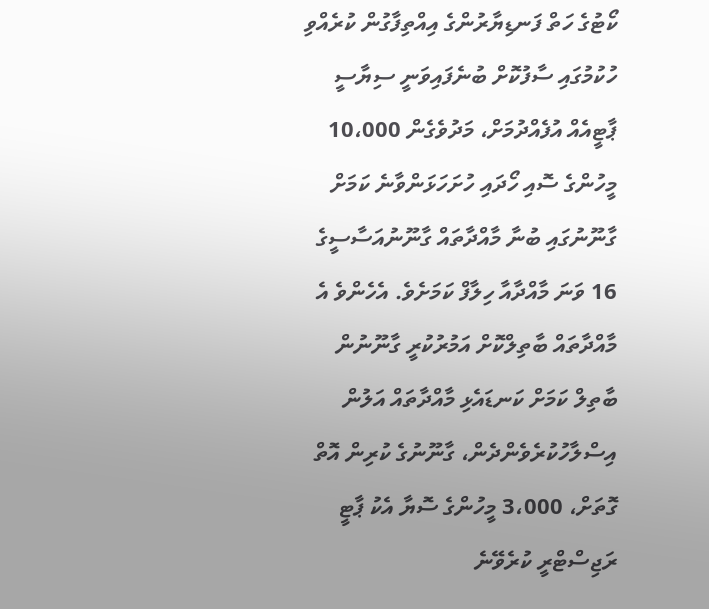ކޯޓުގެ ހަތް ފަނޑިޔާރުންގެ އިއްތިފާގުން ކުރެއްވި ހުކުމުގައި ސާފުކޮށް ބުނެފައިވަނީ ސިޔާސީ ޕާޓީއެއް އުފެއްދުމަށް، މަދުވެގެން 10،000 މީހުންގެ ސޮއި ހޯދައި ހުށަހަޅަންވާނެ ކަމަށް ގާނޫނުގައި ބުނާ މާއްދާތައް ގާނޫނުއަސާސީގެ 16 ވަނަ މާއްދާއާ ހިލާފް ކަމަށެވެ. އެހެންވެ އެ މާއްދާތައް ބާތިލްކޮށް އަމުރުކުރީ ގާނޫނުން ބާތިލް ކަމަށް ކަނޑައެޅި މާއްދާތައް އަލުން އިސްލާހުކުރެވެންދެން، ގާނޫނުގެ ކުރިން އޮތް ގޮތަށް، 3،000 މީހުންގެ ސޮޔާ އެކު ޕާޓީ ރަޖިސްޓްރީ ކުރެވޭނެ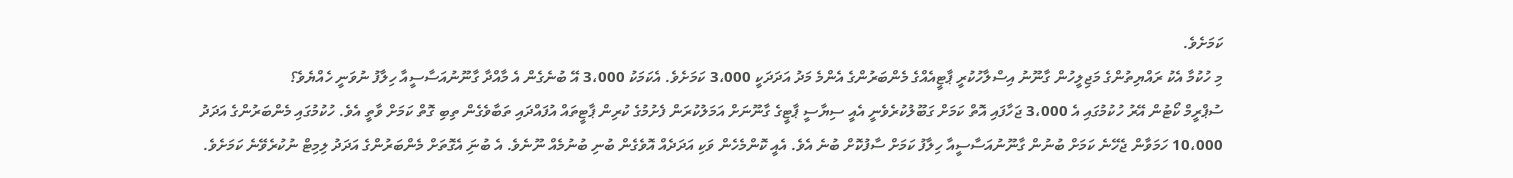ކަމަށެވެ.
މި ހުކުމާ އެކު ރައްޔިތުންގެ މަޖިލީހުން ގާނޫނު އިސްލާހުކުރީ ޕާޓީއެއްގެ މެންބަރުންގެ އެންމެ މަދު އަދަދަކީ 3،000 ކަމަށެވެ. އެކަމަކު 3،000 އޭ ބުނެގެން އެ މާއްދާ ގާނޫނުއަސާސީއާ ހިލާފު ނުވަނީ ހެއްޔެވެ؟
ސުޕްރީމް ކޯޓުން އޭރު ހުކުމުގައި އެ 3،000 ޖަހާފައި އޮތް ކަމަށް ގަބޫލުކުރެވެނީ އެއީ ސިޔާސީ ޕާޓީގެ ގާނޫނަށް އަމަލުކުރަން ފެށުމުގެ ކުރިން ޕާޓީތައް އުފައްދައި ތަބާވެގެން ތިބި ގޮތް ކަމަށް ވާތީ އެވެ. ހުކުމުގައި މެންބަރުންގެ އަދަދު 10،000 ހަމަވާން ޖެހޭނެ ކަމަށް ބުނުން ގާނޫނުއަސާސީއާ ހިލާފު ކަމަށް ސާފުކޮށް ބުނެ އެވެ. އެއީ ކޮންމެހެން ވަކި އަދަދެއް އޮވެގެން ބުނި ބުނުމެއް ނޫނެވެ. އެ ބުނަި އެގޮތަށް މެންބަރުންގެ އަދަދު ލިމިޓް ނުކުރެވޭނެ ކަމަށެވެ.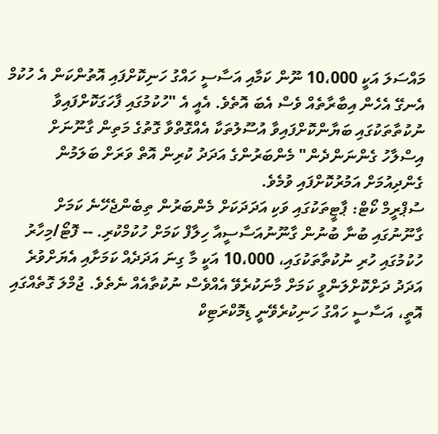މައްސަލަ އަކީ 10،000 ނޫން ކަމާއި އަސާސީ ހައްގު ހަނިކޮށްފައި އޮތުންކަން އެ ހުކުމް އެނގޭ އެހެން އިބާރާތެއް ވެސް އެބަ އޮތެވެ. އެއީ އެ "ހުކުމުގައި ފާހަގަކޮށްފައިވާ ނުކުތާތަކުގައި ބަޔާންކޮށްފައިވާ އުސޫލުތަކާ އެއްގޮތްވާ ގޮތުގެ މަތިން ގާނޫނަށް އިސްލާހު ގެންނަންދެން" މެންބަރުންގެ އަދަދު ކުރިން އޮތް ވަރަށް ބަލަމުން ގެންދިއުމަށް އަމުރުކޮށްފައި ވުމެވެ.
ސުޕްރީމް ކޯޓް: ޕާޓީތަކުގައި ވަކި އަދަދަކަށް މެންބަރުން ތިބެންޖެހޭނެ ކަމަށް ގާނޫނުގައި ބުނާ ބުނުން ގާނޫނުއަސާސީއާ ހިލާފް ކަމަށް ހުކުމްކުރި. -- ފޮޓޯ/މިހާރު
ހުކުމުގައި ހުރި ނުކުތާތަކުގައި، 10،000 އަކީ މާ ގިނަ އަދަދެއް ކަމަށާއި އެޔަށްވުރެ އަދަދު ދަށްކޮށްލަންވީ ކަމަށް މާނަކުރެވޭ އެއްވެސް ނުކުތާއެއް ނެތެވެ. ޖުމްލަ ގޮތެއްގައި އޮތީ، އަސާސީ ހައްގު ހަނިކުރެވޭނީ ޑިމޮކްރަޓިކް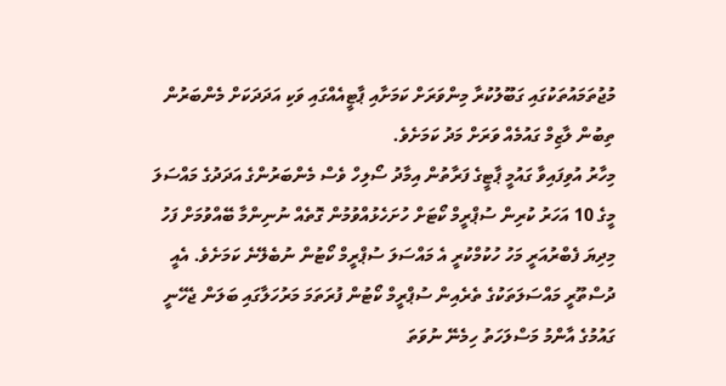މުޖުތަމައުތަކުގައި ގަބޫލުކުރާ މިންވަރަށް ކަމަށާއި ޕާޓީއެއްގައި ވަކި އަދަދަކަށް މެންބަރުން ތިބުން ލާޒިމް ގައުމެއް ވަރަށް މަދު ކަމަށެވެ.
މިހާރު އުވިފައިވާ ގައުމީ ޕާޓީގެ ފަރާތުން އިމާދު ސޯލިހް ވެސް މެންބަރުންގެ އަދަދުގެ މައްސަލަ މީގެ 10 އަހަރު ކުރިން ސުޕްރީމް ކޯޓަށް ހުށަހެޅުއްވުމުން ގޮތެއް ނުނިންމާ ބޭއްވުމަށް ފަހު މިދިޔަ ފެބްރުއަރީ މަހު ހުކުމްކުރީ އެ މައްސަލަ ސުޕްރީމް ކޯޓުން ނުބެލޭނެ ކަމަށެވެ. އެއީ ދުސްތޫރީ މައްސަލަތަކުގެ ތެރެއިން ސުޕްރީމް ކޯޓުން ފުރަތަމަ މަރުހަލާގައި ބަލަން ޖެހޭނީ ގައުމުގެ އާންމު މަސްލަހަތު ހިމެނޭ ނުވަތަ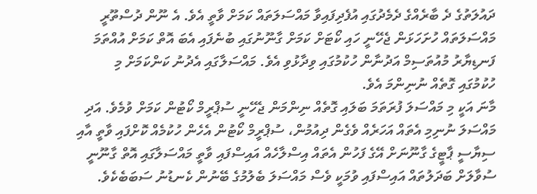ދައުލަތުގެ ދެ ބާރެއްގެ ދެމެދުގައި އުފެދިފައިވާ މައްސަލަތައް ކަމަށް ވާތީ އެވެ. އެ ނޫން ދުސްތޫރީ މައްސަލަތައް ހުށަހަޅަން ޖެހޭނީ ހައި ކޯޓަށް ކަމަށް ގާނޫނުގައި ބުނެފައި އެބަ އޮތް ކަމަށް އުއްތަމަ ފަނޑިޔާރު މުއުތަސިމް އަދުނާން ހުކުމުގައި ވިދާޅުވި އެވެ. މައްސަލާގައި އެދުނު ކަންކަމަށް މި ހުކުމުގައި ގޮތެއް ނުނިންމަ އެވެ.
މާނަ އަކީ މި މައްސަލަ ފުރަތަމަ ބަލައި ގޮތެއް ނިންމަން ޖެހޭނީ ސުޕްރީމް ކޯޓުން ކަމަށް ވުމެވެ. އަދި މައްސަލަ ނުނިމި އެތައް އަހަރެއް ވެގެން ދިއުމުން، ސުޕްރީމް ކޯޓުން އެހެން ހުކުމެއް ކޮށްފައި ވާތީ އާއި ސިޔާސީ ޕާޓީގެ ގާނޫނަށް އޭގެ ފަހުން އެތައް އިސްލާހެއް އައިސްފައި ވާތީ މައްސަލާގައި އޮތް ގާނޫނީ ސުވާލަށް ބަދަލުތައް އައިސްފައި ވުމަކީ ވެސް މައްސަލަ ބެލުމުގެ ބޭނުން ކެނޑުނު ސަބަބެކެވެ.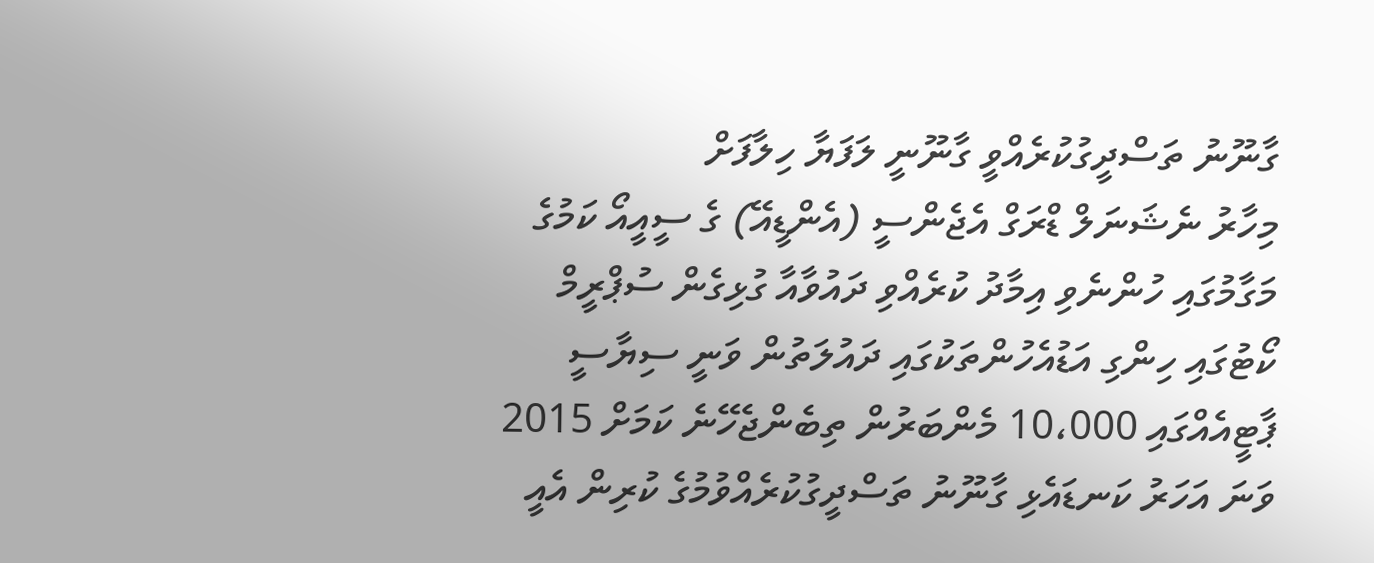ގާނޫނު ތަސްދީގުކުރެއްވީ ގާނޫނީ ލަފަޔާ ހިލާފަށް
މިހާރު ނެޝަނަލް ޑްރަގް އެޖެންސީ (އެންޑީއޭ) ގެ ސީއީއޯ ކަމުގެ މަގާމުގައި ހުންނެވި އިމާދު ކުރެއްވި ދައުވާއާ ގުޅިގެން ސުޕްރީމް ކޯޓުގައި ހިންގި އަޑުއެހުންތަކުގައި ދައުލަތުން ވަނީ ސިޔާސީ ޕާޓީއެއްގައި 10،000 މެންބަރުން ތިބެންޖެހޭނެ ކަމަށް 2015 ވަނަ އަހަރު ކަނޑައެޅި ގާނޫނު ތަސްދީގުކުރެއްވުމުގެ ކުރިން އެއީ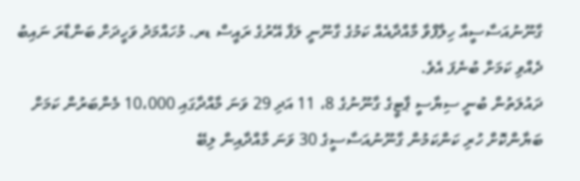ގާނޫނުއަސާސީއާ ހިލާފްވާ މާއްދާއެއް ކަމުގެ ގާނޫނީ ލަފާ އޭރުގެ ރައީސް ޑރ. މުހައްމަދު ވަހީދަށް ބަންޑާރަ ނައިބު ދެއްވި ކަމަށް ބުނެފަ އެވެ.
ދައުލަތުން ބުނީ ސިޔާސީ ޕާޓީގެ ގާނޫނުގެ 8، 11 އަދި 29 ވަނަ މާއްދާގައި 10،000 މެންބަރުން ކަމަށް ބަޔާންކޮށް ހުރި ކަންކަމުން ގާނޫނުއަސާސީގެ 30 ވަނަ މާއްދާއިން ލިބޭ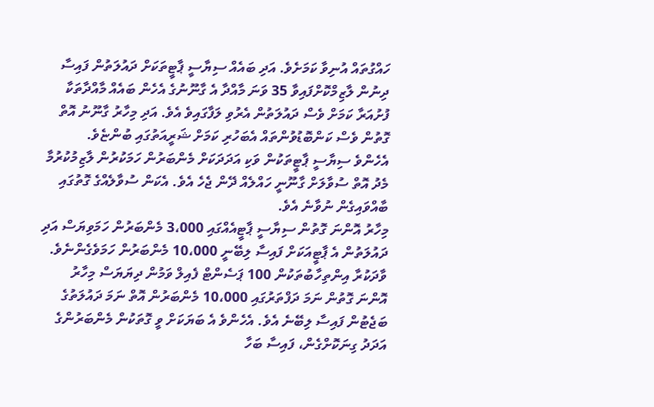ހައްގުތައް އުނިވާ ކަމަށެވެ. އަދި ބައެއް ސިޔާސީ ޕާޓީތަކަށް ދައުލަތުން ފައިސާ ދިނުން ލާޒިމްކޮށްފައިވާ 35 ވަނަ މާއްދާ އެ ގާނޫނުގެ އެހެން ބައެއް މާއްދާތަކާ ފުށުއަރާ ކަމަށް ވެސް ދައުލަތުން އެރުވި ލަފާގައިވެ އެވެ. އަދި މިހާރު ގާނޫނު އޮތް ގޮތުން ވެސް ކަންބޮޑުވުންތައް އެބަހުރި ކަމަށް ޝަރީއަތުގައި ބުންޏެވެ.
އެހެންވެ ސިޔާސީ ޕާޓީތަކުން ވަކި އަދަދަކަށް މެންބަރުން ހަމަކުރުން ލާޒިމުކުރުމާ މެދު އޮތް ސުވާލަށް ގާނޫނީ ހައްލެއް ދޭން ޖެހެ އެވެ. އެކަން ސުވާލެއްގެ ގޮތުގައި ބާއްވައިގެން ނުވާނެ އެވެ.
މިހާރު އޮންނަ ގޮތުން ސިޔާސީ ޕާޓީއެއްގައި 3،000 މެންބަރުން ހަމަވިޔަސް އަދި ދައުލަތުން އެ ޕާޓީއަކަށް ފައިސާ ލިބޭނީ 10،000 މެންބަރުން ހަމަވެގެންނެވެ. ވާދަކުރާ އިންތިހާބުތަކުން 100 ޕަސެންޓް ފެއިލް ވަމުން ދިޔަޔަސް މިހާރު އޮންނަ ގޮތުން ނަމަ ދަފްތަރުގައި 10،000 މެންބަރުން އޮތް ނަމަ ދައުލަތުގެ ބަޖެޓުން ފައިސާ ލިބޭނެ އެވެ. އެހެންވެ އެ ބަޔަކަށް ވީ ގޮތަކުން މެންބަރުންގެ އަދަދު ގިނަކޮށްގެން، ފައިސާ ބަހާ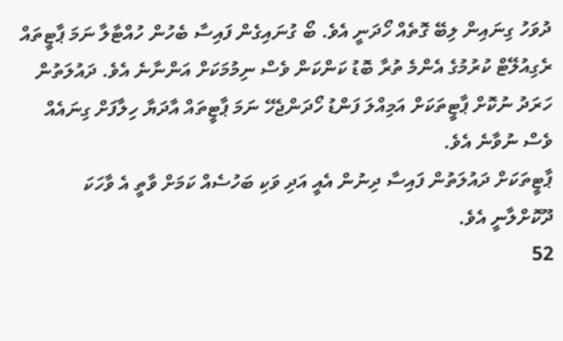ދުވަހު ގިނައިން ލިބޭ ގޮތެއް ހޯދަނީ އެވެ. ބޯ ގުނައިގެން ފައިސާ ބެހުން ހުއްޓާލާ ނަމަ ޕާޓީތައް ރެގިއުލޭޓް ކުރުމުގެ އެންމެ ތުރާ ބޮޑު ކަންކަން ވެސް ނިމުމަކަށް އަންނާނެ އެވެ. ދައުލަތުން ހަރަދު ނުކޮށް ޕާޓީތަކަށް އަމިއްލަ ފަންޑު ހޯދަންޖެހޭ ނަމަ ޕާޓީތައް އާދަޔާ ހިލާފަށް ގިނައެއް ވެސް ނުވާނެ އެވެ.
ޕާޓީތަކަށް ދައުލަތުން ފައިސާ ދިނުން އެއީ އަދި ވަކި ބަހުސެއް ކަމަށް ވާތީ އެ ވާހަކަ ދޫކޮށްލާނީ އެވެ.
52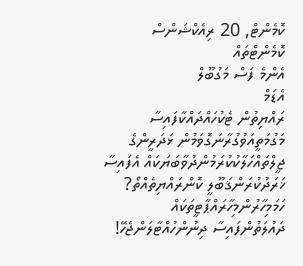ކޮމެންޓް, 20 ރިއެކްޝަންސް
ކޮމެންޓްތައް
އެންމެ ފަސް މަގުބޫލް
އެޑަމް
ރައްޔިތުން ޓެކުހައްދައްކާފައިސާ މަގުމަތީއަވުގުރާނަގޮވަމުން ޅަދަރީންގެ ޖީލްތައްހަލާކުކުރަމުންދުވާބަޔަކައް އެފައިސާ ޚަރަދުކުރަންޤަބޫލީ ކޮންރައްޔިތެއްތޯ? ހަމަމިހާރުންމިހާރައްޕާޓީތަކައް ދައުލަތުންފައިސާ ދިނުންހުއްޓާލަންޖެހޭ!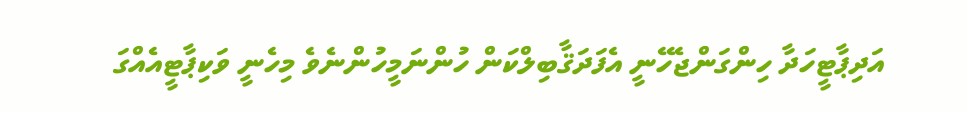އަދިޕާޓީހަދާ ހިންގަންޖެހޭނީ އެފަދަޤާބިލްކަން ހުންނަމީހުންނެވެ މިހެނީ ވަކިޕާޓީއެއްގަ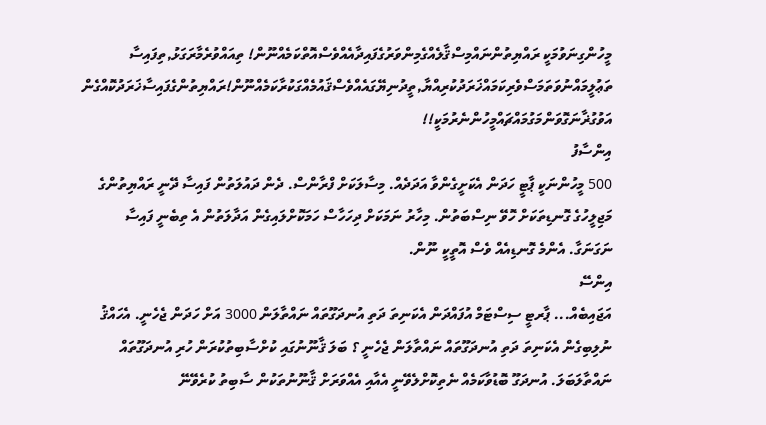މީހުންގިނަވުމަކީ ރައްޔިތުންނައްމިސްޤާލެއްގެމިންވަރުގެފައިދާއެއްވެސްއޮތްކަމެއްނޫން! ތިއައްވުރެމާރަގަޅު,ތިފައިސާ ތަޢުލީމައްނުވަތަމަސްވެރިކަމައްޚަރަދުކުރިއްޔާ,ތީދުނިޔޭގައެއްވެސްޤައުމެއްގަކުރާކަމެއްނޫން!ރައްޔިތުންގެފައިސާޚަރަދުކޮއްގެން އަވުގުޜާނަގޮވަންމަގުމައްޗައްމީހުންނެރުމަކީ!!
އިންސާފު
500 މީހުންނަކީ ޕާޓީ ހަދަން އެކަށީގެންވާ އަދަދެއް. މިސާލަކަށް ފްރާންސް. ދެން ދައުލަތުން ފައިސާ ދޭނީ ރައްޔިތުންގެ މަޖިލީހުގެ ގޮނޑިތަކަށް ހޮވޭ ނިސްބަތުން. މިހާރު ނަމަކަށް ދިހަހާސް ހަމަކޮށްލައިގެން އަދާލަތުން އެ ތިބެނީ ފައިސާ ނަގަނަގާ. އެންމެ ގޮނޑިއެއް ވެސް އޮތީކީ ނޫން.
އިންސޭ
އަޖައިބެއް... ޕާރޓީ ސިސްޓަމް އުފައްދަން އެކަނިތަ ދަތި އުނދަގޫތައް ނައްތާލަން 3000 އަށް ހަދަން ޖެހެނީ. އެހައްޤު ނުލިބިގެން އެކަނިތަ ދަތި އުނދަގޫތައް ނައްތާލަން ޖެހެނީ ؟ ބަލަ ޤާނޫނުގައި ކުށްސާބިތުކުރަން ހުރި އުނދަގޫތައް ނައްތާލަބަލަ. އުނދަގޫ ބޮޑުވާކަމެއް ނެތިކޮށްލެވޭނީ އެއާއި އެއްވަރަށް ޤާނޫނުތަކުން ސާބިތު ކުރެވޭނޭ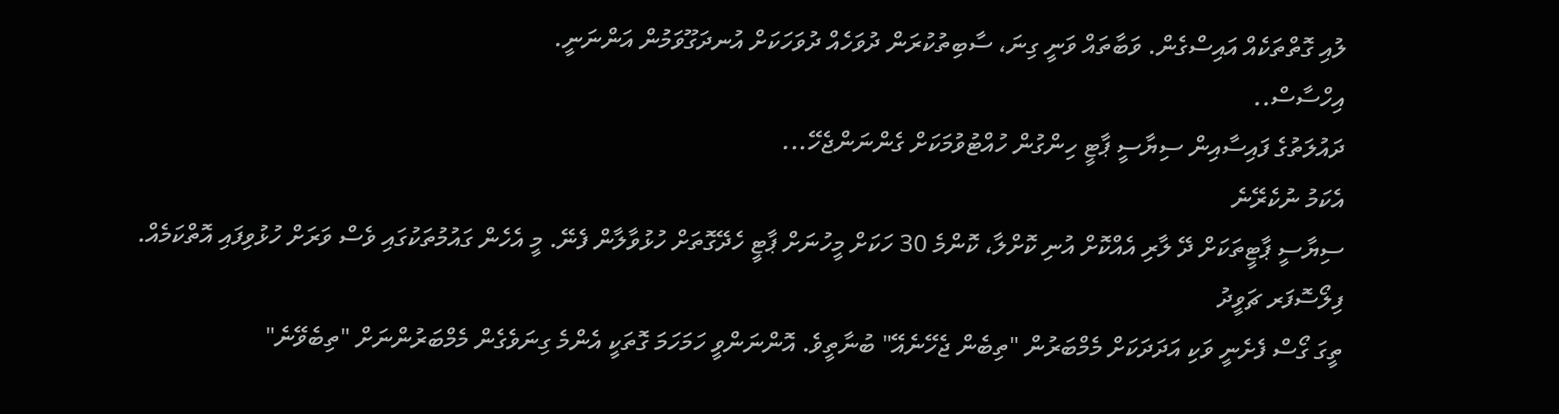ލުއި ގޮތްތަކެއް އައިސްގެން. ވަބާތައް ވަނީ ގިނަ، ސާބިތުކުރަން ދުވަހެއް ދުވަހަކަށް އުނދަގޫވަމުން އަންނަނީ.
އިހްސާސް..
ދައުލަތުގެ ފައިސާއިން ސިޔާސީ ޕާޓީ ހިންގުން ހުއްޓުވުމަކަށް ގެންނަންޖެހޭ...
އެކަމު ނުކެރޭނެ
ސިޔާސީ ޕާޓީތަކަށް ދޭ ލާރި އެއްކޮށް އުނި ކޮށްލާ، ކޮންމެ 30 ހަކަށް މީހުނަށް ޕާޓީ ހެދޭގޮތަށް ހުޅުވާލާން ފެނޭ. މީ އެހެން ގައުމުތަކުގައި ވެސް ވަރަށް ހުޅުވިފައި އޮތްކަމެއް.
ފިލޯސޮފަރ ޗަވީދު
ތީގަ ގޯސް ފެށެނީ ވަކި އަދަދަކަށް މެމްބަރުން "ތިބެން ޖެހޭނެއޭ" ބުނާތީވެ. އޮންނަންވީ ހަމަހަމަ ގޮތަކީ އެންމެ ގިނަވެގެން މެމްބަރުންނަށް "ތިބެވޭނެ"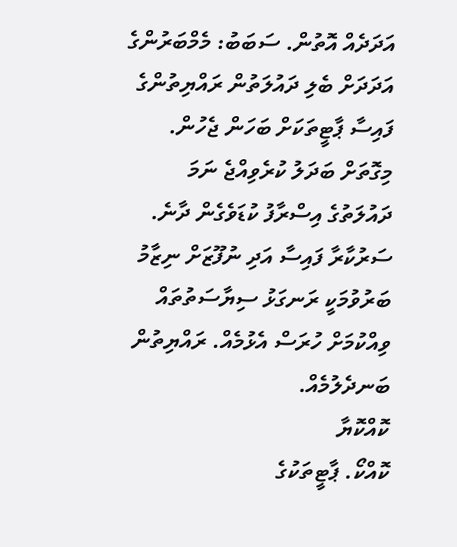އަދަދެއް އޮތުން. ސަބަބު: މެމްބަރުންގެ އަދަދަށް ބެލި ދައުލަތުން ރައްޔިތުންގެ ފައިސާ ޕާޓީތަކަށް ބަހަން ޖެހުން. މިގޮތަށް ބަދަލު ކުރެވިއްޖެ ނަމަ ދައުލަތުގެ އިސްރާފު ކުޑަވެގެން ދާނެ. ސަރުކާރާ ފައިސާ އަދި ނުފޫޒަށް ނިޒާމު ބަރުވުމަކީ ރަނގަޅު ސިޔާސަތުތައް ވިއްކުމަށް ހުރަސް އެޅުމެއް. ރައްޔިތުން ބަނދެލުމެއް.
ކޮއްކޮޔާ
ކޮއްކޯ. ޕާޓީތަކުގެ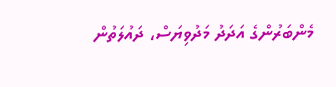މެންބަރުންގެ އަދަދު މަދުވިޔަސް، ދައުލަތުން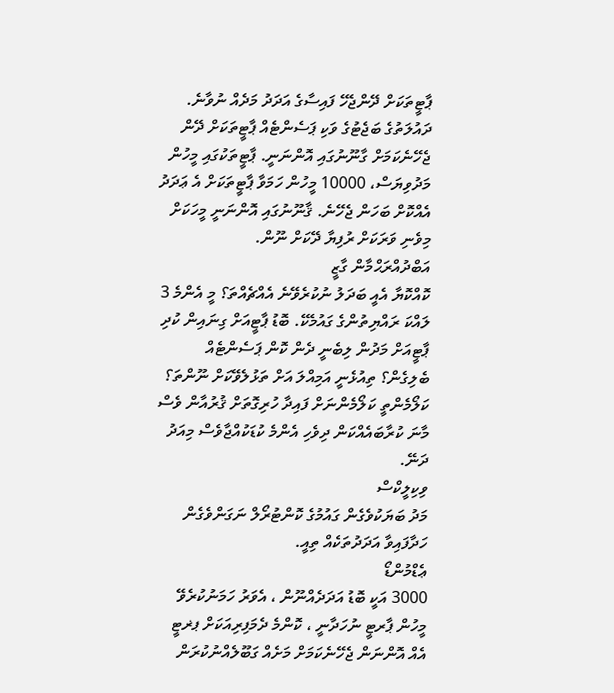ޕާޓީތަކަށް ދޭންޖެހޭ ފައިސާގެ އަދަދު މަދެއް ނުވާނެ. ދައުލަތުގެ ބަޖެޓުގެ ވަކި ޕަސެންޓެއް ޕާޓީތަކަށް ދޭން ޖެހޭނެކަމަށް ގާނޫނުގައި އޮންނަނީ. ޕާޓީތަކުގައި މީހުން މަދުވިޔަސް، 10000 މީހުން ހަމަވާ ޕާޓީތަކަށް އެ ޢަދަދު އެއްކޮށް ބަހަން ޖެހޭނެ. ޤާނޫނުގައި އޮންނަނީ މީހަކަށް މިވެނި ވަރަކަށް ރުފިޔާ ދޭކަށް ނޫން.
އަބްދުއްރަޙްމާން ގާޒީ
ކޮއްކޮޔާ އެއީ ބަދަލު ނުކުރެވޭނެ އެއްޗެއްތަ؟ މީ އެންމެ 3 ލައްކަ ރައްޔިތުންގެ ގައުމެކޭ. ބޮޑު ޕާޓީއަށް ގިނައިން ކުދި ޕާޓީއަށް މަދުން ލިބެނީ ދެން ކޮން ޕަސެންޓެއް ބެލިގެން؟ ތިއުޅެނީ އަމިއްލަ އަށް ތަޅުލެވޭކަށް ނޫންތަ؟ ކަލޯމެންތީ ކަލޯމެންނަށް ފައިދާ ހުރިގޮތަށް ޤުރުއާން ވެސް މާނަ ކުރާބައެއްކަން ދިވެހި އެންމެ ކުޑަކުއްޖާވެސް މިއަދު ދަނޭ.
ވިކިލީކްސް
މަދު ބަޔަކުވެގެން ގައުމުގެ ކޮންޓުރޯލް ނަގަންވެގެން ހަދާފައިވާ އަދަދުތަކެއް ތިއީ.
ޢެޑްމުންޑޯ
3000 އަކީ ބޮޑު އަދަދެއްނޫން ، އެވަރު ހަމަނުކުރެވޭ މީހުން ޕާރޓީ ނުހަދާނީ ، ކޮންމެ ދެމަފިރިއަކަށް ޕޜޓީ އެއް އޮންނަން ޖެހޭނެކަމަށް މަށެއް ގަބޫލެއްނުކުރަން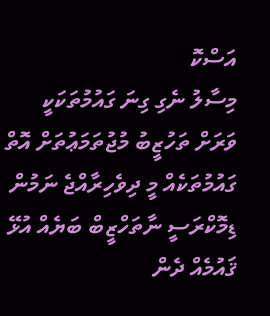އަސްކޮ
މިސާލު ނެގި ގިނަ ގައުމުތަކަކީ ވަރަށް ތަހުޒީބު މުޖުތަމަޢުތަށް އޮތް ގައުމުތަކެއް މީ ދިވެހިރާއްޖެ ނަމުން ޑިމޮކްރަސީ ނާތަހްޒީބް ބަޔެއް އުޅޭ ޤައުމެއް ދެން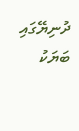ދުނިޔޭގައި ބަޔަކު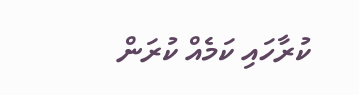ކުރާހައި ކަމެއް ކުރަން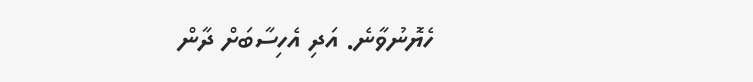ހެޔޮނުވާނެ. އަދި އެހިސާބަށް ދާން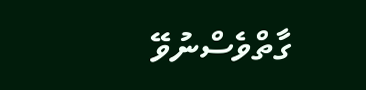ގާތްވެސްނުވޭ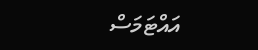އައްޓަމަސް